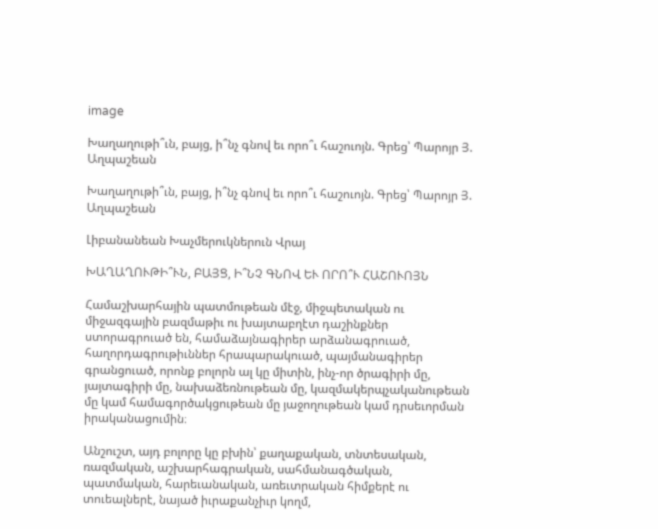image

Խաղաղութի՞ւն, բայց, ի՞նչ գնով եւ որո՞ւ հաշուոյն. Գրեց՝ Պարոյր Յ. Աղպաշեան

Խաղաղութի՞ւն, բայց, ի՞նչ գնով եւ որո՞ւ հաշուոյն. Գրեց՝ Պարոյր Յ. Աղպաշեան

Լիբանանեան Խաչմերուկներուն Վրայ

ԽԱՂԱՂՈՒԹԻ՞ՒՆ, ԲԱՅՑ, Ի՞ՆՉ ԳՆՈՎ ԵՒ ՈՐՈ՞Ւ ՀԱՇՈՒՈՅՆ

Համաշխարհային պատմութեան մէջ, միջպետական ու միջազգային բազմաթիւ ու խայտաբղէտ դաշինքներ ստորագրուած են, համաձայնագիրեր արձանագրուած, հաղորդագրութիւններ հրապարակուած, պայմանագիրեր գրանցուած, որոնք բոլորն ալ կը միտին, ինչ-որ ծրագիրի մը, յայտագիրի մը, նախաձեռնութեան մը, կազմակերպչականութեան մը կամ համագործակցութեան մը յաջողութեան կամ դրսեւորման իրականացումին։

Անշուշտ, այդ բոլորը կը բխին՝ քաղաքական, տնտեսական, ռազմական, աշխարհագրական, սահմանագծական, պատմական, հարեւանական, առեւտրական հիմքերէ ու տուեալներէ, նայած իւրաքանչիւր կողմ,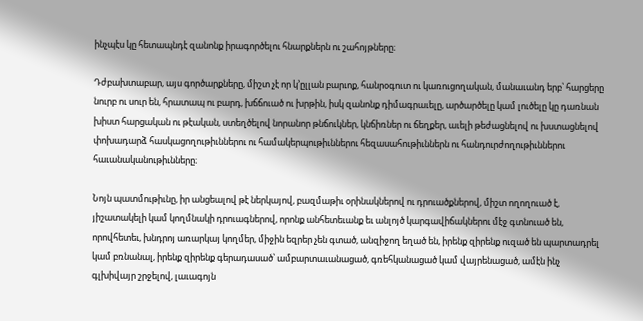ինչպէս կը հետապնդէ զանոնք իրագործելու հնարքներն ու շահոյթները։

Դժբախտաբար, այս գործարքները, միշտ չէ որ կ’ըլլան բարւոք, հանրօգուտ ու կառուցողական, մանաւանդ երբ՝ հարցերը նուրբ ու սուր են, հրատապ ու բարդ, խճճուած ու խրթին, իսկ զանոնք դիմագրաւելը, արծարծելը կամ լուծելը կը դառնան խիստ հարցական ու թէական, ստեղծելով նորանոր թնճուկներ, կնճիռներ ու ճեղքեր, աւելի թեժացնելով ու խստացնելով փոխադարձ հասկացողութիւններու ու համակերպութիւններու հեզասահութիւններն ու հանդուրժողութիւններու հաւանականութիւնները։

Նոյն պատմութիւնը, իր անցեալով թէ ներկայով, բազմաթիւ օրինակներով ու դրուածքներով, միշտ ողողուած է, յիշատակելի կամ կողմնակի դրուագներով, որոնք անհետեւանք եւ անլոյծ կարգավիճակներու մէջ գտնուած են, որովհետեւ, խնդրոյ առարկայ կողմեր, միջին եզրեր չեն գտած, անզիջող եղած են, իրենք զիրենք ուզած են պարտադրել կամ բռնանալ, իրենք զիրենք գերադասած՝ ամբարտաւանացած, գռեհկանացած կամ վայրենացած, ամէն ինչ գլխիվայր շրջելով, լաւագոյն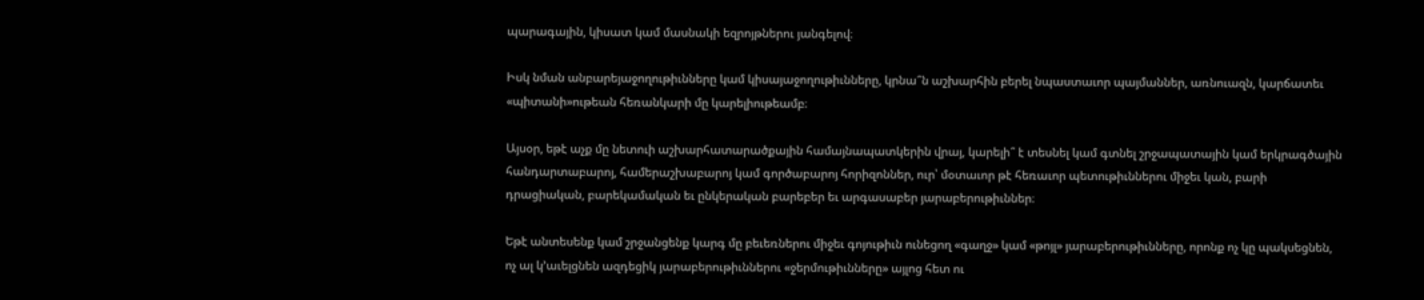պարագային, կիսատ կամ մասնակի եզրոյթներու յանգելով։

Իսկ նման անբարեյաջողութիւնները կամ կիսայաջողութիւնները, կրնա՞ն աշխարհին բերել նպաստաւոր պայմաններ, առնուազն, կարճատեւ «պիտանի»ութեան հեռանկարի մը կարելիութեամբ։

Այսօր, եթէ աչք մը նետուի աշխարհատարածքային համայնապատկերին վրայ, կարելի՞ է տեսնել կամ գտնել շրջապատային կամ երկրագծային հանդարտաբարոյ, համերաշխաբարոյ կամ գործաբարոյ հորիզոններ, ուր՝ մօտաւոր թէ հեռաւոր պետութիւններու միջեւ կան, բարի դրացիական, բարեկամական եւ ընկերական բարեբեր եւ արգասաբեր յարաբերութիւններ։

Եթէ անտեսենք կամ շրջանցենք կարգ մը բեւեռներու միջեւ գոյութիւն ունեցող «գաղջ» կամ «թոյլ» յարաբերութիւնները, որոնք ոչ կը պակսեցնեն, ոչ ալ կ’աւելցնեն ազդեցիկ յարաբերութիւններու «ջերմութիւնները» այլոց հետ ու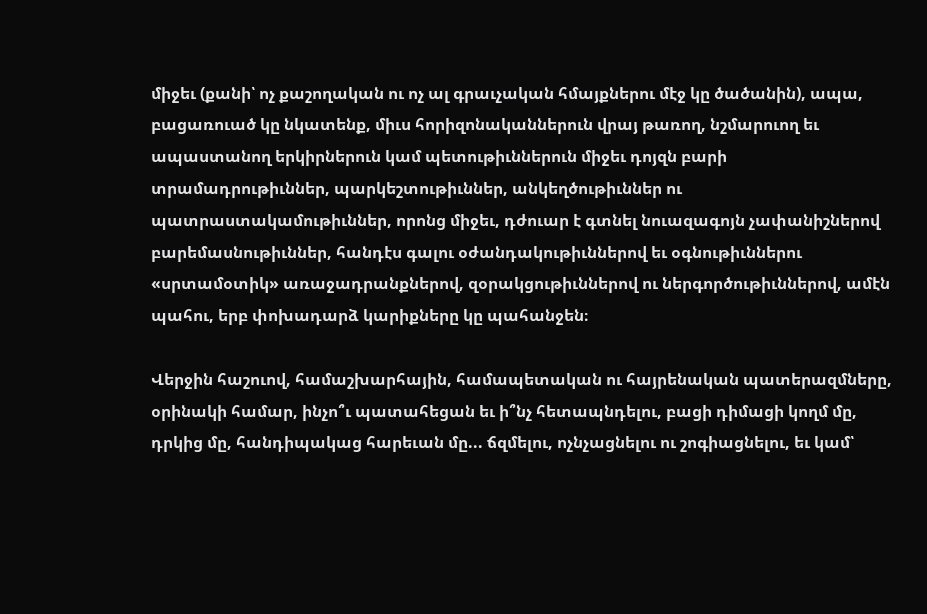միջեւ (քանի՝ ոչ քաշողական ու ոչ ալ գրաւչական հմայքներու մէջ կը ծածանին), ապա, բացառուած կը նկատենք, միւս հորիզոնականներուն վրայ թառող, նշմարուող եւ ապաստանող երկիրներուն կամ պետութիւններուն միջեւ դոյզն բարի տրամադրութիւններ, պարկեշտութիւններ, անկեղծութիւններ ու պատրաստակամութիւններ, որոնց միջեւ, դժուար է գտնել նուազագոյն չափանիշներով բարեմասնութիւններ, հանդէս գալու օժանդակութիւններով եւ օգնութիւններու «սրտամօտիկ» առաջադրանքներով, զօրակցութիւններով ու ներգործութիւններով, ամէն պահու, երբ փոխադարձ կարիքները կը պահանջեն։

Վերջին հաշուով, համաշխարհային, համապետական ու հայրենական պատերազմները, օրինակի համար, ինչո՞ւ պատահեցան եւ ի՞նչ հետապնդելու, բացի դիմացի կողմ մը, դրկից մը, հանդիպակաց հարեւան մը... ճզմելու, ոչնչացնելու ու շոգիացնելու, եւ կամ՝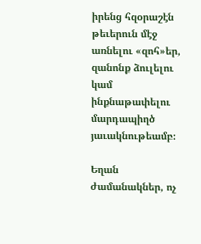իրենց հզօրաշէն թեւերուն մէջ առնելու «զոհ»եր, զանոնք ձուլելու կամ ինքնաթափելու մարդապիղծ յաւակնութեամբ։

Եղան ժամանակներ, ոչ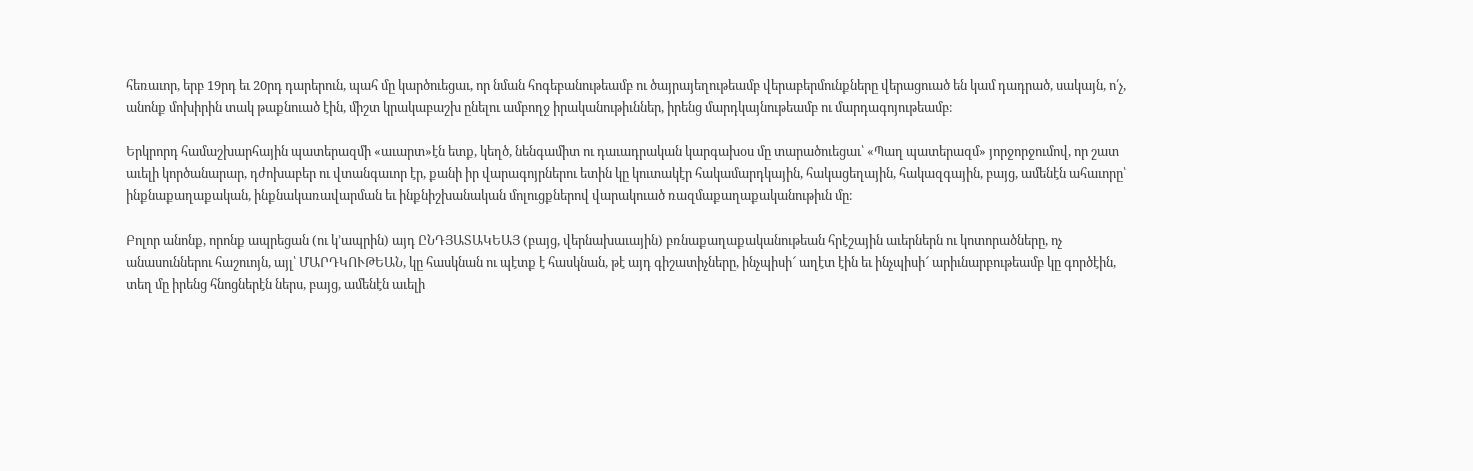հեռաւոր, երբ 19րդ եւ 20րդ դարերուն, պահ մը կարծուեցաւ, որ նման հոգեբանութեամբ ու ծայրայեղութեամբ վերաբերմունքները վերացուած են կամ դադրած, սակայն, ո՛չ, անոնք մոխիրին տակ թաքնուած էին, միշտ կրակաբաշխ ընելու ամբողջ իրականութիւններ, իրենց մարդկայնութեամբ ու մարդագոյութեամբ։

Երկրորդ համաշխարհային պատերազմի «աւարտ»էն ետք, կեղծ, նենգամիտ ու դաւադրական կարգախօս մը տարածուեցաւ՝ «Պաղ պատերազմ» յորջորջումով, որ շատ աւելի կործանարար, դժոխաբեր ու վտանգաւոր էր, քանի իր վարագոյրներու ետին կը կուտակէր հակամարդկային, հակացեղային, հակազգային, բայց, ամենէն ահաւորը՝ ինքնաքաղաքական, ինքնակառավարման եւ ինքնիշխանական մոլուցքներով վարակուած ռազմաքաղաքականութիւն մը։

Բոլոր անոնք, որոնք ապրեցան (ու կ’ապրին) այդ ԸՆԴՅԱՏԱԿԵԱՅ (բայց, վերնախաւային) բռնաքաղաքականութեան հրէշային աւերներն ու կոտորածները, ոչ անասուններու հաշուոյն, այլ՝ ՄԱՐԴԿՈՒԹԵԱՆ, կը հասկնան ու պէտք է հասկնան, թէ այդ գիշատիչները, ինչպիսի՜ աղէտ էին եւ ինչպիսի՜ արիւնարբութեամբ կը գործէին, տեղ մը իրենց հնոցներէն ներս, բայց, ամենէն աւելի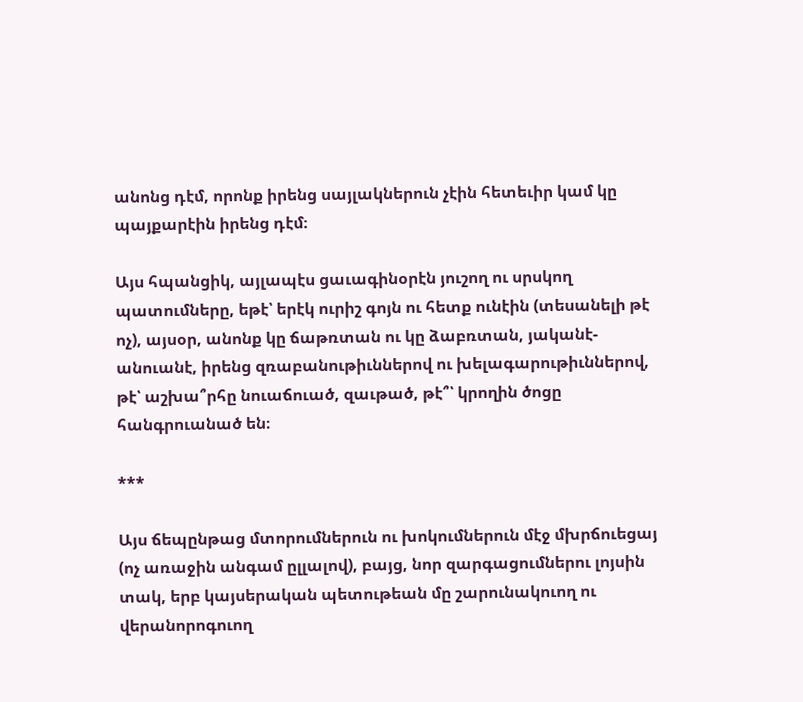անոնց դէմ, որոնք իրենց սայլակներուն չէին հետեւիր կամ կը պայքարէին իրենց դէմ։

Այս հպանցիկ, այլապէս ցաւագինօրէն յուշող ու սրսկող պատումները, եթէ՝ երէկ ուրիշ գոյն ու հետք ունէին (տեսանելի թէ ոչ), այսօր, անոնք կը ճաթռտան ու կը ձաբռտան, յականէ-անուանէ, իրենց զռաբանութիւններով ու խելագարութիւններով, թէ՝ աշխա՞րհը նուաճուած, զաւթած, թէ՞՝ կրողին ծոցը հանգրուանած են։

***

Այս ճեպընթաց մտորումներուն ու խոկումներուն մէջ մխրճուեցայ (ոչ առաջին անգամ ըլլալով), բայց, նոր զարգացումներու լոյսին տակ, երբ կայսերական պետութեան մը շարունակուող ու վերանորոգուող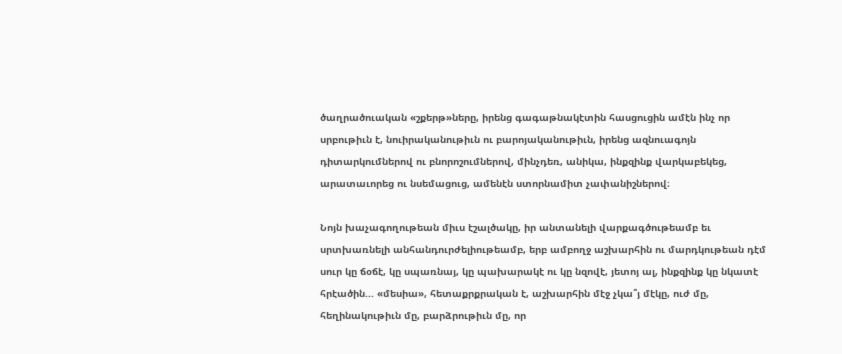ծաղրածուական «շքերթ»ները, իրենց գագաթնակէտին հասցուցին ամէն ինչ որ սրբութիւն է, նուիրականութիւն ու բարոյականութիւն, իրենց ազնուագոյն դիտարկումներով ու բնորոշումներով, մինչդեռ, անիկա, ինքզինք վարկաբեկեց, արատաւորեց ու նսեմացուց, ամենէն ստորնամիտ չափանիշներով։

Նոյն խաչագողութեան միւս էշալծակը, իր անտանելի վարքագծութեամբ եւ սրտխառնելի անհանդուրժելիութեամբ, երբ ամբողջ աշխարհին ու մարդկութեան դէմ սուր կը ճօճէ, կը սպառնայ, կը պախարակէ ու կը նզովէ, յետոյ ալ, ինքզինք կը նկատէ հրէածին... «մեսիա», հետաքրքրական է, աշխարհին մէջ չկա՞յ մէկը, ուժ մը, հեղինակութիւն մը, բարձրութիւն մը, որ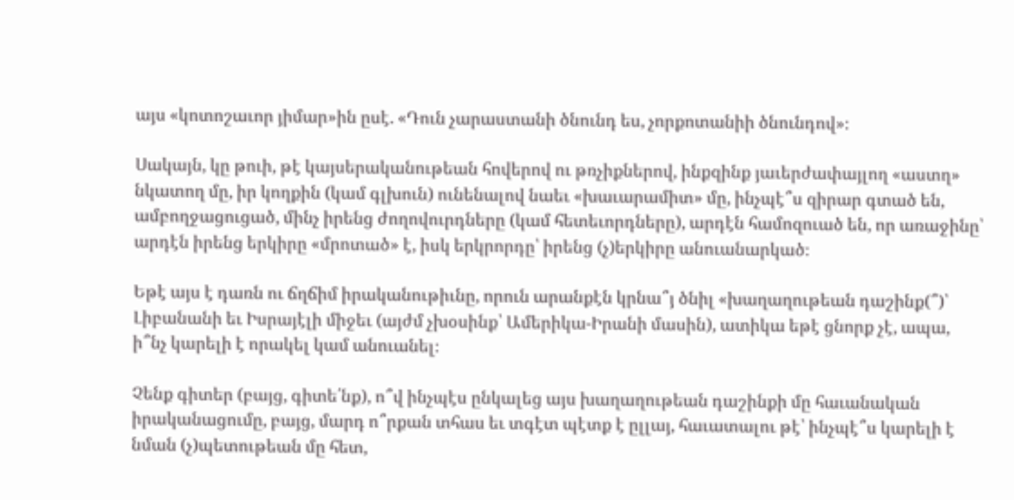այս «կոտոշաւոր յիմար»ին ըսէ. «Դուն չարաստանի ծնունդ ես, չորքոտանիի ծնունդով»։

Սակայն, կը թուի, թէ կայսերականութեան հովերով ու թռչիքներով, ինքզինք յաւերժափայլող «աստղ» նկատող մը, իր կողքին (կամ գլխուն) ունենալով նաեւ «խաւարամիտ» մը, ինչպէ՞ս զիրար գտած են, ամբողջացուցած, մինչ իրենց ժողովուրդները (կամ հետեւորդները), արդէն համոզուած են, որ առաջինը՝ արդէն իրենց երկիրը «մրոտած» է, իսկ երկրորդը՝ իրենց (չ)երկիրը անուանարկած։

Եթէ այս է դառն ու ճղճիմ իրականութիւնը, որուն արանքէն կրնա՞յ ծնիլ «խաղաղութեան դաշինք(՞)՝ Լիբանանի եւ Իսրայէլի միջեւ (այժմ չխօսինք՝ Ամերիկա-Իրանի մասին), ատիկա եթէ ցնորք չէ, ապա, ի՞նչ կարելի է որակել կամ անուանել։

Չենք գիտեր (բայց, գիտե՛նք), ո՞վ ինչպէս ընկալեց այս խաղաղութեան դաշինքի մը հաւանական իրականացումը, բայց, մարդ ո՞րքան տհաս եւ տգէտ պէտք է ըլլայ, հաւատալու թէ՝ ինչպէ՞ս կարելի է նման (չ)պետութեան մը հետ,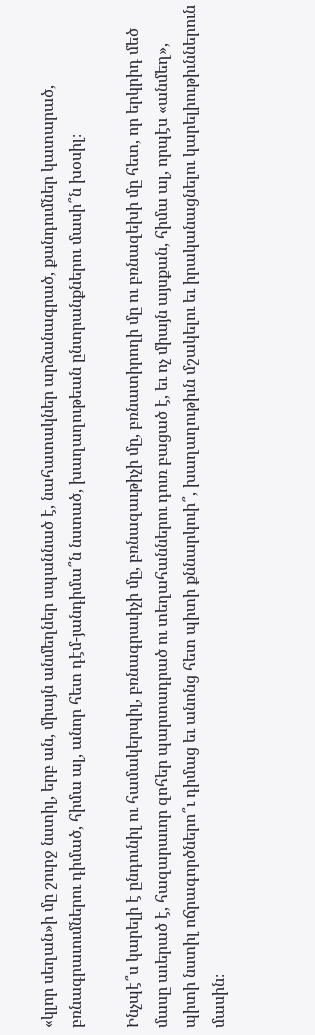«կլոր սեղան»ի մը շուրջ նստիլ, երբ ան, միայն անմեղներ սպաննած է, նահատակներ արձանագրած, քանդումներ կատարած, բռնագրաւումներու դիմած, հիմա ալ, անոր հետ դէմ-յանդիմա՞ն նստած, խաղաղութեան ընտրանքներու մասի՞ն խօսիլ։

Ինչպէ՞ս կարելի է ընդունիլ ու համակերպիլ, բռնագրաւիչի մը, բռնազաւթիչի մը, բռնատիրողի մը ու բռնազեխի մը հետ, որ երկրիդ մեծ մասը աւերած է, հազարաւոր զոհեր պարտադրած ու տեղահաններու դուռ բացած է, եւ ոչ միայն այսքան, հիմա ալ, որպէս «անմեղ», պիտի նստիլ ոճրագործներո՞ւ դիմաց եւ անոնց հետ պիտի քննարկուի՞, խաղաղութիւն մշակելու եւ իրականացնելու կարելիութիւններուն մասին։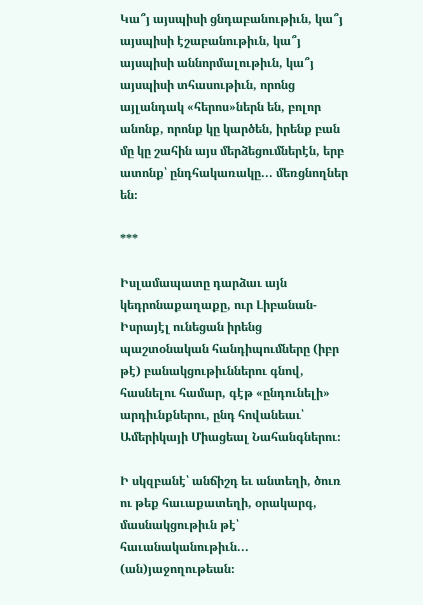Կա՞յ այսպիսի ցնդաբանութիւն, կա՞յ այսպիսի էշաբանութիւն, կա՞յ այսպիսի աննորմալութիւն, կա՞յ այսպիսի տհասութիւն, որոնց այլանդակ «հերոս»ներն են, բոլոր անոնք, որոնք կը կարծեն, իրենք բան մը կը շահին այս մերձեցումներէն, երբ ատոնք՝ ընդհակառակը... մեռցնողներ են։

***

Իսլամապատը դարձաւ այն կեդրոնաքաղաքը, ուր Լիբանան-Իսրայէլ ունեցան իրենց պաշտօնական հանդիպումները (իբր թէ) բանակցութիւններու գնով, հասնելու համար, գէթ «ընդունելի» արդիւնքներու, ընդ հովանեաւ՝ Ամերիկայի Միացեալ Նահանգներու։

Ի սկզբանէ՝ անճիշդ եւ անտեղի, ծուռ ու թեք հաւաքատեղի, օրակարգ, մասնակցութիւն թէ՝ հաւանականութիւն... (ան)յաջողութեան։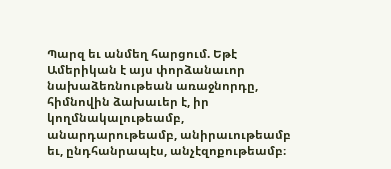Պարզ եւ անմեղ հարցում. Եթէ Ամերիկան է այս փորձանաւոր նախաձեռնութեան առաջնորդը, հիմնովին ձախաւեր է, իր կողմնակալութեամբ, անարդարութեամբ, անիրաւութեամբ եւ, ընդհանրապէս, անչէզոքութեամբ։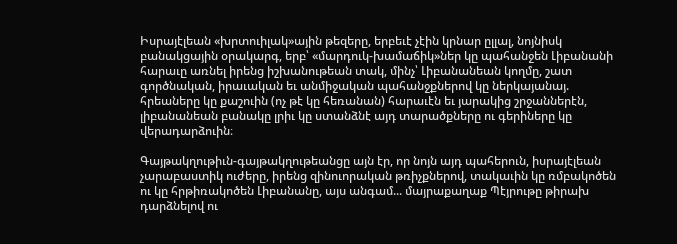Իսրայէլեան «խրտուիլակ»ային թեզերը, երբեւէ չէին կրնար ըլլալ, նոյնիսկ բանակցային օրակարգ, երբ՝ «մարդուկ-խամաճիկ»ներ կը պահանջեն Լիբանանի հարաւը առնել իրենց իշխանութեան տակ, մինչ՝ Լիբանանեան կողմը, շատ գործնական, իրաւական եւ անմիջական պահանջքներով կը ներկայանայ. հրեաները կը քաշուին (ոչ թէ կը հեռանան) հարաւէն եւ յարակից շրջաններէն, լիբանանեան բանակը լրիւ կը ստանձնէ այդ տարածքները ու գերիները կը վերադարձուին։

Գայթակղութիւն-գայթակղութեանցը այն էր, որ նոյն այդ պահերուն, իսրայէլեան չարաբաստիկ ուժերը, իրենց զինուորական թռիչքներով, տակաւին կը ռմբակոծեն ու կը հրթիռակոծեն Լիբանանը, այս անգամ... մայրաքաղաք Պէյրութը թիրախ դարձնելով ու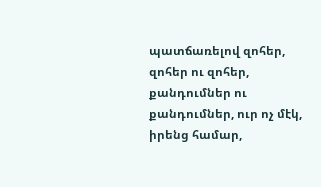պատճառելով զոհեր, զոհեր ու զոհեր, քանդումներ ու քանդումներ, ուր ոչ մէկ, իրենց համար,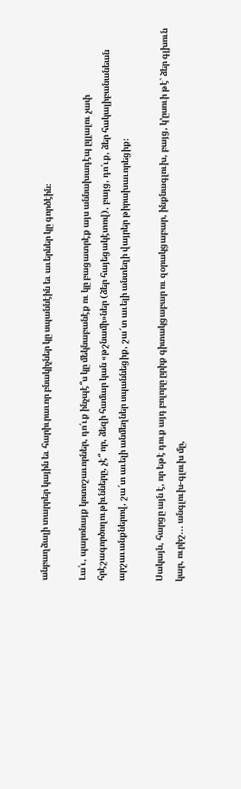անբաղձալի տարրեր կային եւ հարիւրաւոր բնակիչներ կը սպաննէին եւ աւերներ կը գործէին։

Լա՛ւ, պարոնայք կոտոշաւորներ, դո՛ւք ինչպէ՞ս կը մեկնաբանէք ու կը բացատրէք այս աննախադէպ ըլլալու չափ հրէշագործողութիւնները, չէ՞ որ, ձեզի համար կան «թշնամի»ներ (ձեր հայեցակէտով), բայց, դո՛ւք, ձեր հակալիբանանեան արշաւանքներով, շա՜տ աւելի անմեղներ սպաննեցիք, շա՜տ աւելի անտեղի վայրեր թիրախաւորեցիք։

Սակայն, հարցը այն է, որ եթէ դուք այդ բոլորը ըրիք գիտակցաբար ու զօրակցաբար, ինքնագլուխ, բայց, կ’ըսուի թէ՝ ձեր գլխուն կար, ուրիշ... անգլուխ-գլուխ մը,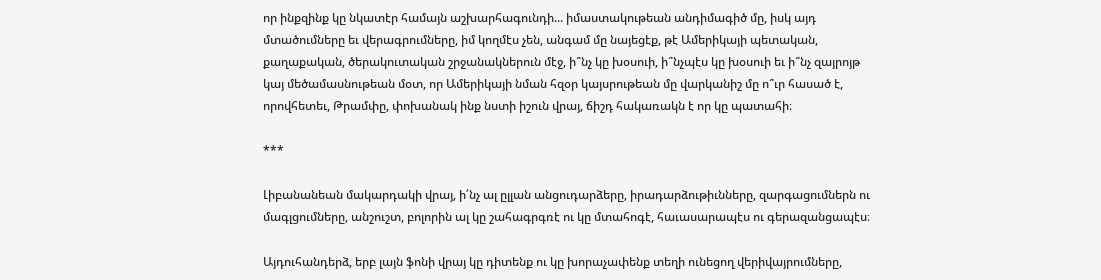որ ինքզինք կը նկատէր համայն աշխարհագունդի... իմաստակութեան անդիմագիծ մը, իսկ այդ մտածումները եւ վերագրումները, իմ կողմէս չեն, անգամ մը նայեցէք, թէ Ամերիկայի պետական, քաղաքական, ծերակուտական շրջանակներուն մէջ, ի՞նչ կը խօսուի, ի՞նչպէս կը խօսուի եւ ի՞նչ զայրոյթ կայ մեծամասնութեան մօտ, որ Ամերիկայի նման հզօր կայսրութեան մը վարկանիշ մը ո՞ւր հասած է, որովհետեւ, Թրամփը, փոխանակ ինք նստի իշուն վրայ, ճիշդ հակառակն է որ կը պատահի։

***

Լիբանանեան մակարդակի վրայ, ի՛նչ ալ ըլլան անցուդարձերը, իրադարձութիւնները, զարգացումներն ու մագլցումները, անշուշտ, բոլորին ալ կը շահագրգռէ ու կը մտահոգէ, հաւասարապէս ու գերազանցապէս։

Այդուհանդերձ, երբ լայն ֆոնի վրայ կը դիտենք ու կը խորաչափենք տեղի ունեցող վերիվայրումները,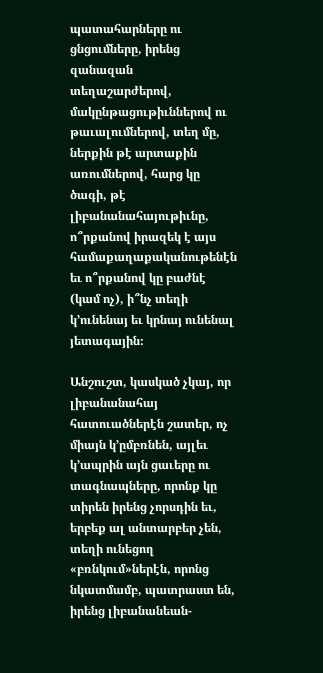պատահարները ու ցնցումները, իրենց զանազան տեղաշարժերով, մակընթացութիւններով ու թաւալումներով, տեղ մը, ներքին թէ արտաքին առումներով, հարց կը ծագի, թէ լիբանանահայութիւնը, ո՞րքանով իրազեկ է այս համաքաղաքականութենէն եւ ո՞րքանով կը բաժնէ (կամ ոչ), ի՞նչ տեղի կ’ունենայ եւ կրնայ ունենալ յետագային։

Անշուշտ, կասկած չկայ, որ լիբանանահայ հատուածներէն շատեր, ոչ միայն կ’ըմբռնեն, այլեւ կ’ապրին այն ցաւերը ու տագնապները, որոնք կը տիրեն իրենց չորսդին եւ, երբեք ալ անտարբեր չեն, տեղի ունեցող «բռնկում»ներէն, որոնց նկատմամբ, պատրաստ են, իրենց լիբանանեան-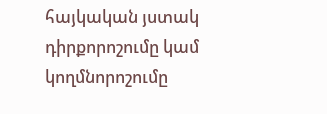հայկական յստակ դիրքորոշումը կամ կողմնորոշումը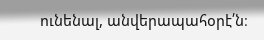ունենալ, անվերապահօրէ՛ն։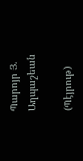Պարոյր Յ. Աղպաշեան

(Պէյրութ)